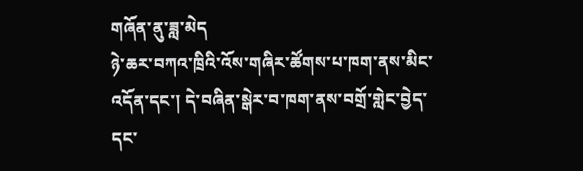གཞོན་ནུ་ཟླ་མེད
ཉེ་ཆར་བཀའ་ཁྲིའི་འོས་གཞིར་ཚོགས་པ་ཁག་ནས་མིང་འདོན་དང་། དེ་བཞིན་སྒེར་བ་ཁག་ནས་བགྲོ་གླེང་བྱེད་དང་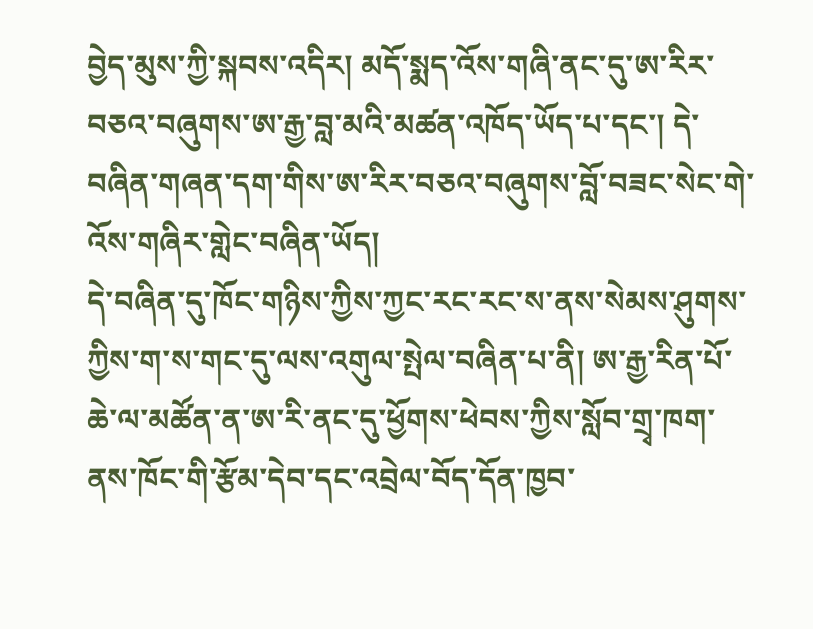བྱེད་མུས་ཀྱི་སྐབས་འདིར། མདོ་སྨད་འོས་གཞི་ནང་དུ་ཨ་རིར་བཅའ་བཞུགས་ཨ་རྒྱ་བླ་མའི་མཚན་འཁོད་ཡོད་པ་དང་། དེ་བཞིན་གཞན་དག་གིས་ཨ་རིར་བཅའ་བཞུགས་བློ་བཟང་སེང་གེ་འོས་གཞིར་གླེང་བཞིན་ཡོད།
དེ་བཞིན་དུ་ཁོང་གཉིས་ཀྱིས་ཀྱང་རང་རང་ས་ནས་སེམས་ཤུགས་ཀྱིས་ག་ས་གང་དུ་ལས་འགུལ་སྤེལ་བཞིན་པ་ནི། ཨ་རྒྱ་རིན་པོ་ཆེ་ལ་མཚོན་ན་ཨ་རི་ནང་དུ་ཕྱོགས་ཕེབས་ཀྱིས་སློབ་གྲྭ་ཁག་ནས་ཁོང་གི་རྩོམ་དེབ་དང་འབྲེལ་བོད་དོན་ཁྱབ་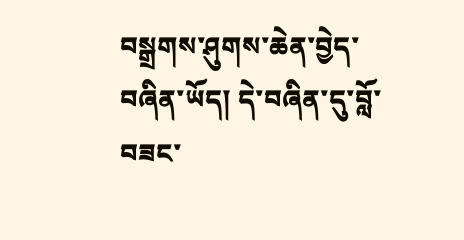བསྒྲགས་ཤུགས་ཆེན་བྱེད་བཞིན་ཡོད། དེ་བཞིན་དུ་བློ་བཟང་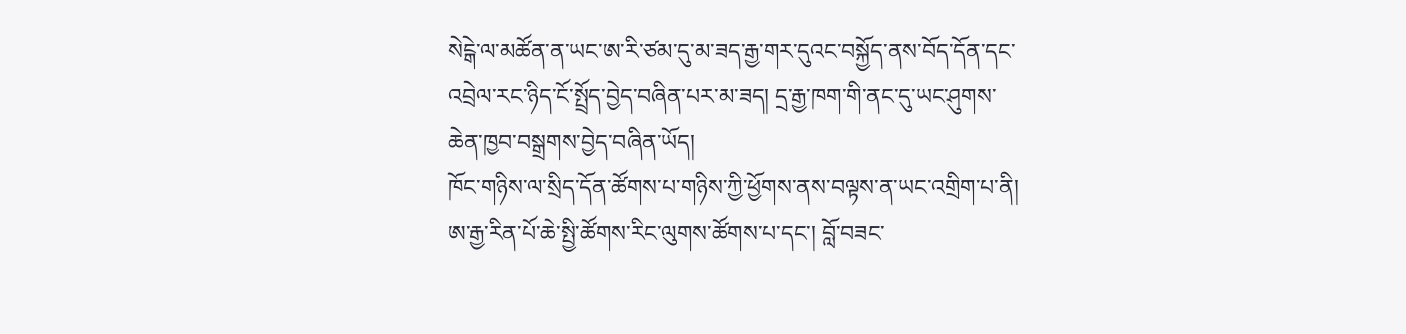སེངྒེ་ལ་མཚོན་ན་ཡང་ཨ་རི་ཙམ་དུ་མ་ཟད་རྒྱ་གར་དུའང་བསྐྱོད་ནས་བོད་དོན་དང་འབྲེལ་རང་ཉིད་ངོ་སྤྲོད་བྱེད་བཞིན་པར་མ་ཟད། དྲ་རྒྱ་ཁག་གི་ནང་དུ་ཡང་ཤུགས་ཆེན་ཁྱབ་བསྒྲགས་བྱེད་བཞིན་ཡོད།
ཁོང་གཉིས་ལ་སྲིད་དོན་ཚོགས་པ་གཉིས་ཀྱི་ཕྱོགས་ནས་བལྟས་ན་ཡང་འགྲིག་པ་ནི། ཨ་རྒྱ་རིན་པོ་ཆེ་སྤྱི་ཚོགས་རིང་ལུགས་ཚོགས་པ་དང་། བློ་བཟང་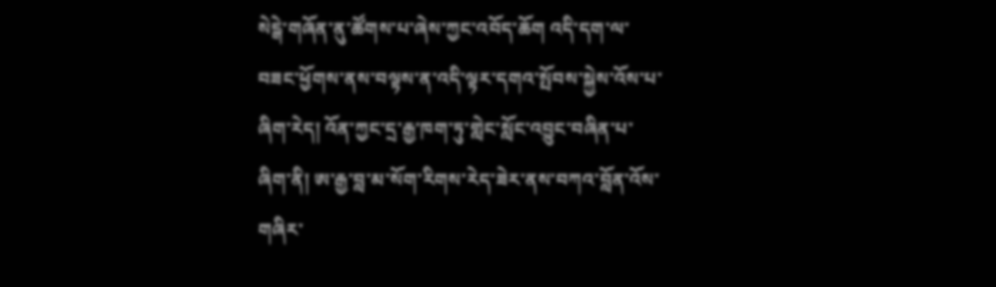སེངྒེ་གཞོན་ནུ་ཚོགས་པ་ཞེས་ཀྱང་འབོད་ཆོག འདི་དག་ལ་བཟང་ཕྱོགས་ནས་བལྟས་ན་འདི་ལྟར་དགའ་སྤོབས་སྐྱེས་འོས་པ་ཞིག་རེད། འོན་ཀྱང་དྲ་རྒྱ་ཁག་ཏུ་གླེང་སློང་འབྱུང་བཞིན་པ་ཞིག་ནི། ཨ་རྒྱ་བླ་མ་སོག་རིགས་རེད་ཟེར་ནས་བཀའ་བློན་འོས་གཞིར་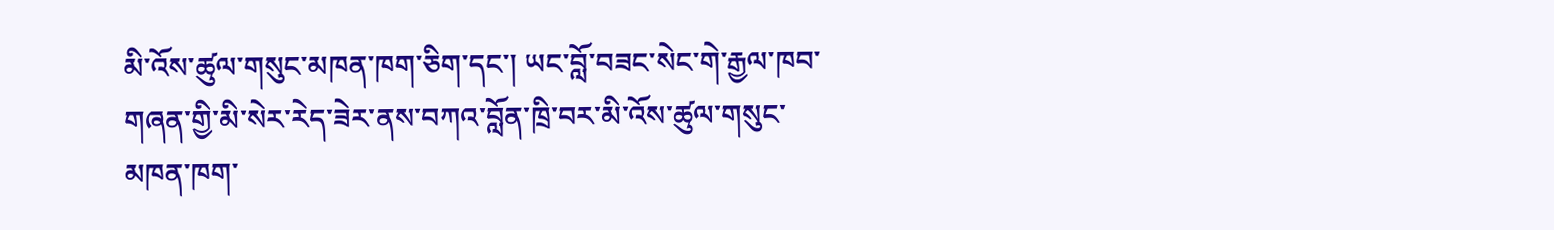མི་འོས་ཚུལ་གསུང་མཁན་ཁག་ཅིག་དང་། ཡང་བློ་བཟང་སེང་གེ་རྒྱལ་ཁབ་གཞན་གྱི་མི་སེར་རེད་ཟེར་ནས་བཀའ་བློན་ཁྲི་བར་མི་འོས་ཚུལ་གསུང་མཁན་ཁག་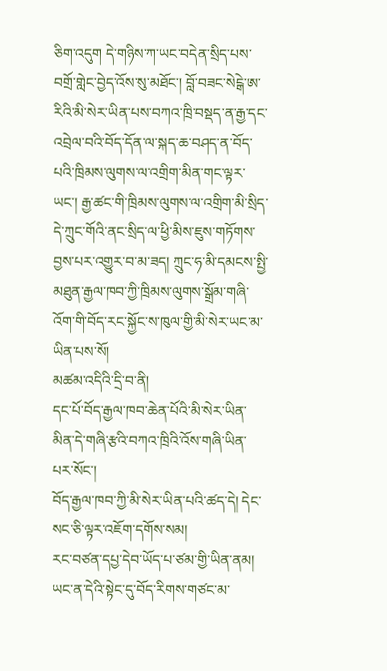ཅིག་འདུག དེ་གཉིས་ཀ་ཡང་བདེན་སྲིད་པས་བགྲོ་གླེང་བྱེད་འོས་སུ་མཐོང་། བློ་བཟང་སེངྒེ་ཨ་རིའི་མི་སེར་ཡིན་པས་བཀའ་ཁྲི་བསྡད་ན་རྒྱ་དང་འབྲེལ་བའི་བོད་དོན་ལ་སྐད་ཆ་བཤད་ན་བོད་པའི་ཁྲིམས་ལུགས་ལ་འགྲིག་མིན་གང་ལྟར་ཡང་། རྒྱ་ཚང་གི་ཁྲིམས་ལུགས་ལ་འགྲིག་མི་སྲིད་དེ་ཀྲུང་གོའི་ནང་སྲིད་ལ་ཕྱི་མིས་ཇུས་གཏོགས་བྱས་པར་འགྱུར་བ་མ་ཟད། ཀྲུང་ཧ་མི་དམངས་སྤྱི་མཐུན་རྒྱལ་ཁབ་ཀྱི་ཁྲིམས་ལུགས་སྒྲོམ་གཞི་འོག་གི་བོད་རང་སྐྱོང་ས་ཁུལ་གྱི་མི་སེར་ཡང་མ་ཡིན་པས་སོ།
མཚམ་འདིའི་དྲི་བ་ནི།
དང་པོ་བོད་རྒྱལ་ཁབ་ཆེན་པོའི་མི་སེར་ཡིན་མིན་དེ་གཞི་རྩའི་བཀའ་ཁྲིའི་འོས་གཞི་ཡིན་པར་སོང་།
བོད་རྒྱལ་ཁབ་ཀྱི་མི་སེར་ཡིན་པའི་ཚད་དེ། དེང་སང་ཅི་ལྟར་འཇོག་དགོས་སམ།
རང་བཙན་དཔྱ་དེབ་ཡོད་པ་ཙམ་གྱི་ཡིན་ནམ། ཡང་ན་དེའི་སྟེང་དུ་བོད་རིགས་གཙང་མ་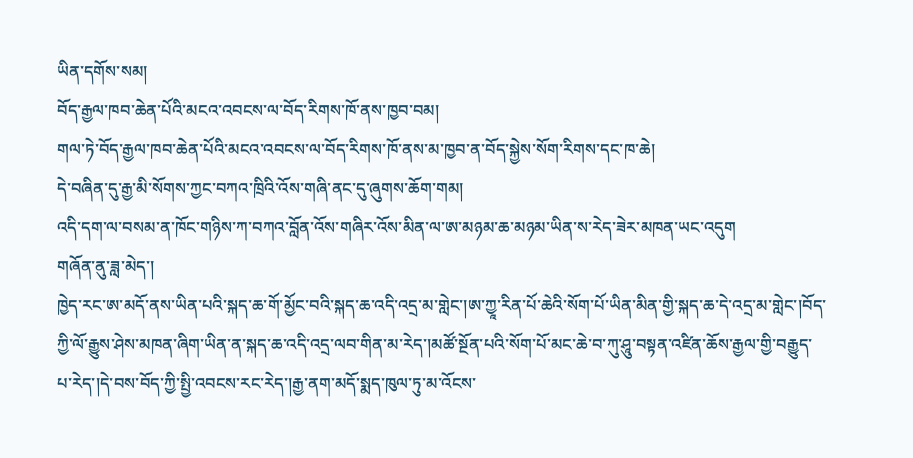ཡིན་དགོས་སམ།
བོད་རྒྱལ་ཁབ་ཆེན་པོའི་མངའ་འབངས་ལ་བོད་རིགས་ཁོ་ནས་ཁྱབ་བམ།
གལ་ཏེ་བོད་རྒྱལ་ཁབ་ཆེན་པོའི་མངའ་འབངས་ལ་བོད་རིགས་ཁོ་ནས་མ་ཁྱབ་ན་བོད་སྐྱེས་སོག་རིགས་དང་ཁ་ཆེ།
དེ་བཞིན་དུ་རྒྱ་མི་སོགས་ཀྱང་བཀའ་ཁྲིའི་འོས་གཞི་ནང་དུ་ཞུགས་ཆོག་གམ།
འདི་དག་ལ་བསམ་ན་ཁོང་གཉིས་ཀ་བཀའ་བློན་འོས་གཞིར་འོས་མིན་ལ་ཨ་མཉམ་ཆ་མཉམ་ཡིན་ས་རེད་ཟེར་མཁན་ཡང་འདུག
གཞོན་ནུ་ཟླ་མེད་།
ཁྱེད་རང་ཨ་མདོ་ནས་ཡིན་པའི་སྐད་ཆ་གོ་མྱོང་བའི་སྐད་ཆ་འདི་འདྲ་མ་གླེང་།ཨ་ཀྱཱ་རིན་པོ་ཆེའི་སོག་པོ་ཡིན་མིན་གྱི་སྐད་ཆ་དེ་འདྲ་མ་གླེང་།བོད་ཀྱི་ལོ་རྒྱུས་ཤེས་མཁན་ཞིག་ཡིན་ན་སྐད་ཆ་འདི་འདྲ་ལབ་གིན་མ་རེད་།མཚོ་སྔོན་པའི་སོག་པོ་མང་ཆེ་བ་ཀུ་ཤཱུ་བསྟན་འཛིན་ཆོས་རྒྱལ་གྱི་བརྒྱུད་པ་རེད་།དེ་བས་བོད་ཀྱི་སྤྱི་འབངས་རང་རེད་།རྒྱ་ནག་མདོ་སྨད་ཁུལ་ཏུ་མ་འོངས་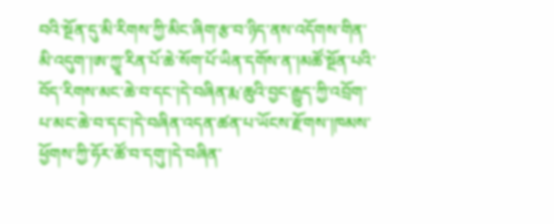བའི་སྔོན་དུ་མི་རིགས་ཀྱི་མིང་ཞིག་རྩ་བ་ཉིད་ནས་འདོགས་གིན་མི་འདུག་།ཨ་ཀྱཱ་རིན་པོ་ཆེ་སོག་པོ་ཡིན་དགོས་ན་།མཚོ་སྔོན་པའི་བོད་རིགས་མང་ཆེ་བ་དང་།དེ་བཞིན་རྨ་ཆུའི་བྱང་རྒྱུད་ཀྱི་འབྲོག་པ་མང་ཆེ་བ་དང་།དེ་བཞིན་འདན་ཚན་པ་ཡོངས་རྫོགས་།ཁམས་ཕྱོགས་ཀྱི་ཧོར་ཚོ་བ་དགུ་།དེ་བཞིན་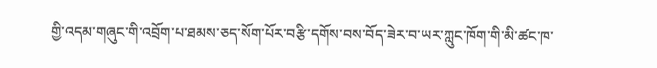གྱི་འདམ་གཞུང་གི་འབྲོག་པ་ཐམས་ཅད་སོག་པོར་བརྩི་དགོས་བས་བོད་ཟེར་བ་ཡར་ཀླུང་ཁོག་གི་མི་ཚང་ཁ་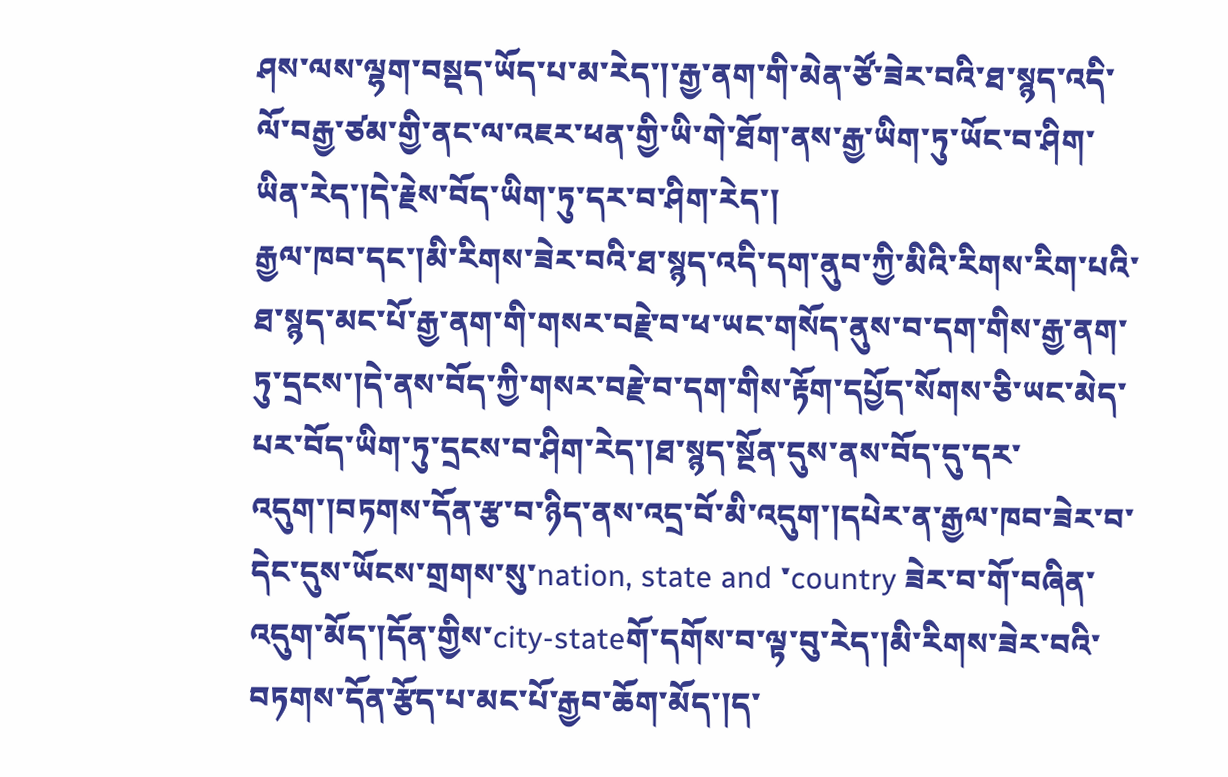ཤས་ལས་ལྷག་བསྡད་ཡོད་པ་མ་རེད་།་རྒྱ་ནག་གི་མེན་ཙོ་ཟེར་བའི་ཐ་སྙད་འདི་ལོ་བརྒྱ་ཙམ་གྱི་ནང་ལ་འཇར་ཕན་གྱི་ཡི་གེ་ཐོག་ནས་རྒྱ་ཡིག་ཏུ་ཡོང་བ་ཤིག་ཡིན་རེད་།དེ་རྗེས་བོད་ཡིག་ཏུ་དར་བ་ཤིག་རེད་།
རྒྱལ་ཁབ་དང་།མི་རིགས་ཟེར་བའི་ཐ་སྙད་འདི་དག་ནུབ་ཀྱི་མིའི་རིགས་རིག་པའི་ཐ་སྙད་མང་པོ་རྒྱ་ནག་གི་གསར་བརྗེ་བ་ཕ་ཡང་གསོད་ནུས་བ་དག་གིས་རྒྱ་ནག་ཏུ་དྲངས་།དེ་ནས་བོད་ཀྱི་གསར་བརྗེ་བ་དག་གིས་རྟོག་དཔྱོད་སོགས་ཅི་ཡང་མེད་པར་བོད་ཡིག་ཏུ་དྲངས་བ་ཤིག་རེད་།ཐ་སྙད་སྔོན་དུས་ནས་བོད་དུ་དར་འདུག་།བཏགས་དོན་རྩ་བ་ཉིད་ནས་འདྲ་བོ་མི་འདུག་།དཔེར་ན་རྒྱལ་ཁབ་ཟེར་བ་དེང་དུས་ཡོངས་གྲགས་སུ་nation, state and ་country ཟེར་བ་གོ་བཞིན་འདུག་མོད་།དོན་གྱིས་city-stateགོ་དགོས་བ་ལྟ་བུ་རེད་།མི་རིགས་ཟེར་བའི་བཏགས་དོན་རྩོད་པ་མང་པོ་རྒྱབ་ཆོག་མོད་།ད་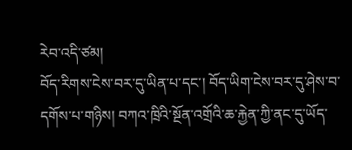རེབ་འདི་ཙམ།
བོད་རིགས་ངེས་བར་དུ་ཡིན་པ་དང་། བོད་ཡིག་ངེས་བར་དུ་ཤེས་བ་དགོས་པ་གཉིས། བཀའ་ཁྲིའི་སྔོན་འགྲོའི་ཆ་རྐྱེན་ཀྱི་ནང་དུ་ཡོད་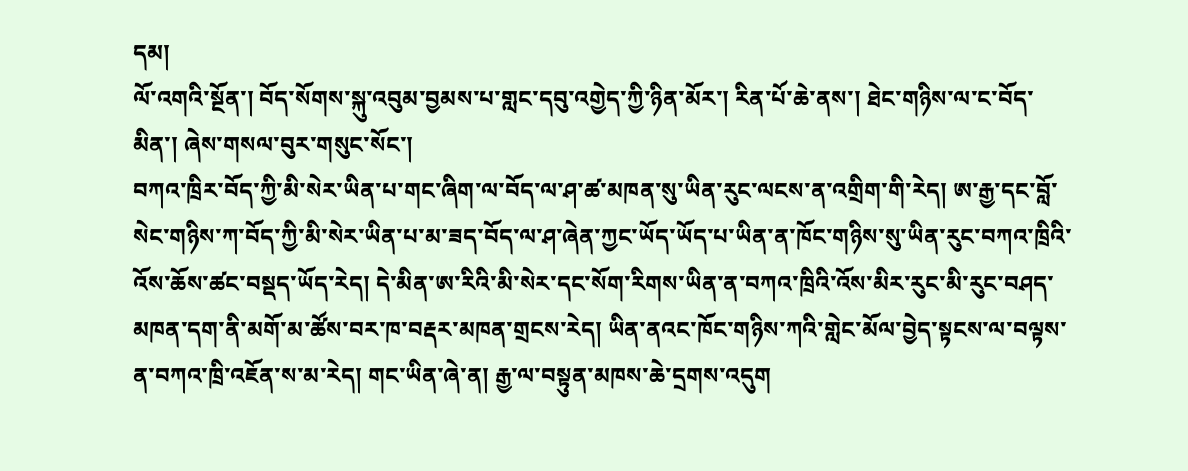དམ།
ལོ་འགའི་སྔོན་། བོད་སོགས་སྐུ་འབུམ་བྱམས་པ་གླང་དབུ་འགྱེད་ཀྱི་ཉིན་མོར་། རིན་པོ་ཆེ་ནས་། ཐེང་གཉིས་ལ་ང་བོད་མིན་། ཞེས་གསལ་བུར་གསུང་སོང་།
བཀའ་ཁྲིར་བོད་ཀྱི་མི་སེར་ཡིན་པ་གང་ཞིག་ལ་བོད་ལ་ཤ་ཚ་མཁན་སུ་ཡིན་རུང་ལངས་ན་འགྲིག་གི་རེད། ཨ་རྒྱ་དང་བློ་སེང་གཉིས་ཀ་བོད་ཀྱི་མི་སེར་ཡིན་པ་མ་ཟད་བོད་ལ་ཤ་ཞེན་ཀྱང་ཡོད་ཡོད་པ་ཡིན་ན་ཁོང་གཉིས་སུ་ཡིན་རུང་བཀའ་ཁྲིའི་འོས་ཆོས་ཚང་བསྡད་ཡོད་རེད། དེ་མིན་ཨ་རིའི་མི་སེར་དང་སོག་རིགས་ཡིན་ན་བཀའ་ཁྲིའི་འོས་མིར་རུང་མི་རུང་བཤད་མཁན་དག་ནི་མགོ་མ་ཚོས་བར་ཁ་བརྡར་མཁན་གྲངས་རེད། ཡིན་ནའང་ཁོང་གཉིས་ཀའི་གླེང་མོལ་བྱེད་སྟངས་ལ་བལྟས་ན་བཀའ་ཁྲི་འཇོན་ས་མ་རེད། གང་ཡིན་ཞེ་ན། རྒྱ་ལ་བསྟུན་མཁས་ཆེ་དྲགས་འདུག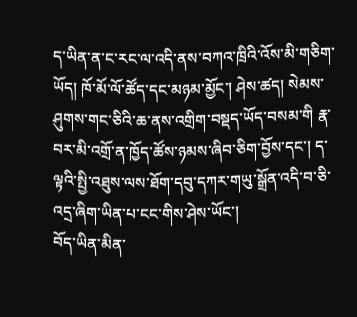ད་ཡིན་ན་ང་རང་ལ་འདི་ནས་བཀའ་ཁྲིའི་འོས་མི་གཅིག་ཡོད། ཁོ་མོ་ལོ་ཚོད་དང་མཉམ་མྱོང་། ཤེས་ཚད། སེམས་ཤུགས་གང་ཅིའི་ཆ་ནས་འགྲིག་བསྡད་ཡོད་བསམ་གི རྣ་བར་མི་འགྲོ་ན་ཁྱོད་ཚོས་ཉམས་ཞིབ་ཅིག་བྱོས་དང་། ད་ལྟའི་སྤྱི་འཐུས་ལས་ཐོག་དབུ་དཀར་གཡུ་སྒྲོན་འདི་བ་ཅི་འདྲ་ཞིག་ཡིན་པ་ངང་གིས་ཤེས་ཡོང་།
བོད་ཡིན་མིན་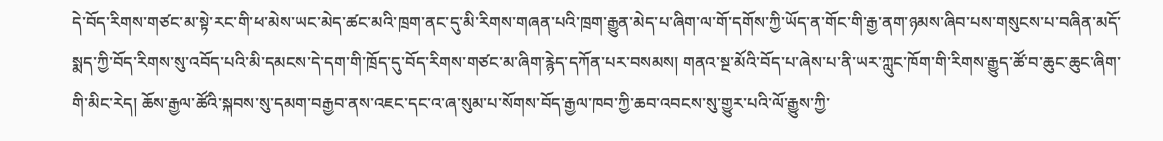དེ་བོད་རིགས་གཙང་མ་སྟེ་རང་གི་ཕ་མེས་ཡང་མེད་ཚང་མའི་ཁྲག་ནང་དུ་མི་རིགས་གཞན་པའི་ཁྲག་རྒྱུན་མེད་པ་ཞིག་ལ་གོ་དགོས་ཀྱི་ཡོད་ན་གོང་གི་རྒྱ་ནག་ཉམས་ཞིབ་པས་གསུངས་པ་བཞིན་མདོ་སྨད་ཀྱི་བོད་རིགས་སུ་འབོད་པའི་མི་དམངས་དེ་དག་གི་ཁྲོད་དུ་བོད་རིགས་གཙང་མ་ཞིག་རྙེད་དཀོན་པར་བསམས། གནའ་སྔ་མོའི་བོད་པ་ཞེས་པ་ནི་ཡར་ཀླུང་ཁོག་གི་རིགས་རྒྱུད་ཚོ་བ་ཆུང་ཆུང་ཞིག་གི་མིང་རེད། ཆོས་རྒྱལ་ཚོའི་སྐབས་སུ་དམག་བརྒྱབ་ནས་འཇང་དང་འ་ཞ་སུམ་པ་སོགས་བོད་རྒྱལ་ཁབ་ཀྱི་ཆབ་འབངས་སུ་གྱུར་པའི་ལོ་རྒྱུས་ཀྱི་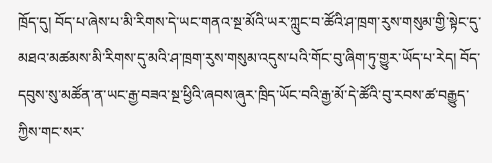ཁྲོད་དུ། བོད་པ་ཞེས་པ་མི་རིགས་དེ་ཡང་གནའ་སྔ་མོའི་ཡར་ཀླུང་བ་ཚོའི་ཤ་ཁྲག་རུས་གསུམ་གྱི་སྟེང་དུ་མཐའ་མཚམས་མི་རིགས་དུ་མའི་ཤ་ཁྲག་རུས་གསུམ་འདུས་པའི་གོང་བུ་ཞིག་ཏུ་གྱུར་ཡོད་པ་རེད། བོད་དབུས་སུ་མཚོན་ན་ཡང་རྒྱ་བཟའ་སྔ་ཕྱིའི་ཞབས་ཞུར་ཁྲིད་ཡོང་བའི་རྒྱ་མོ་དེ་ཚོའི་བུ་རབས་ཚ་བརྒྱུད་ཀྱིས་གང་སར་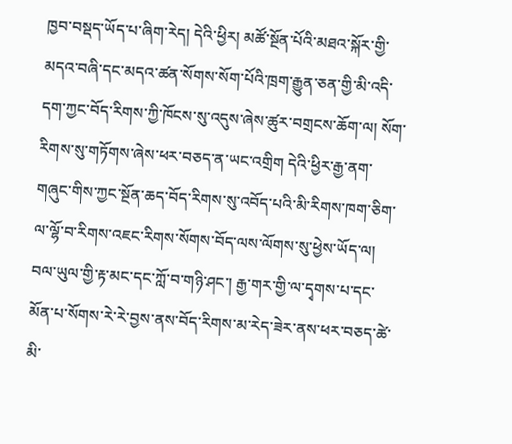ཁྱབ་བསྡད་ཡོད་པ་ཞིག་རེད། དེའི་ཕྱིར། མཚོ་སྔོན་པོའི་མཐའ་སྐོར་གྱི་མདའ་བཞི་དང་མདའ་ཚན་སོགས་སོག་པོའི་ཁྲག་རྒྱུན་ཅན་གྱི་མི་འདི་དག་ཀྱང་བོད་རིགས་ཀྱི་ཁོངས་སུ་འདུས་ཞེས་ཚུར་བགྲངས་ཆོག་ལ། སོག་རིགས་སུ་གཏོགས་ཞེས་ཕར་བཅད་ན་ཡང་འགྲིག དེའི་ཕྱིར་རྒྱ་ནག་གཞུང་གིས་ཀྱང་སྔོན་ཆད་བོད་རིགས་སུ་འབོད་པའི་མི་རིགས་ཁག་ཅིག་ལ་ལྷོ་བ་རིགས་འཇང་རིགས་སོགས་བོད་ལས་ལོགས་སུ་ཕྱེས་ཡོད་ལ། བལ་ཡུལ་གྱི་རྟ་མང་དང་ཀློ་བ་གཉི་ཤང་། རྒྱ་གར་གྱི་ལ་དྭགས་པ་དང་མོན་པ་སོགས་རེ་རེ་བྱས་ནས་བོད་རིགས་མ་རེད་ཟེར་ནས་ཕར་བཅད་ཚེ་མི་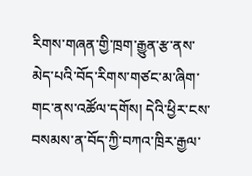རིགས་གཞན་གྱི་ཁྲག་རྒྱུན་རྩ་ནས་མེད་པའི་བོད་རིགས་གཙང་མ་ཞིག་གང་ནས་འཚོལ་དགོས། དེའི་ཕྱིར་ངས་བསམས་ན་བོད་ཀྱི་བཀའ་ཁྲིར་རྒྱལ་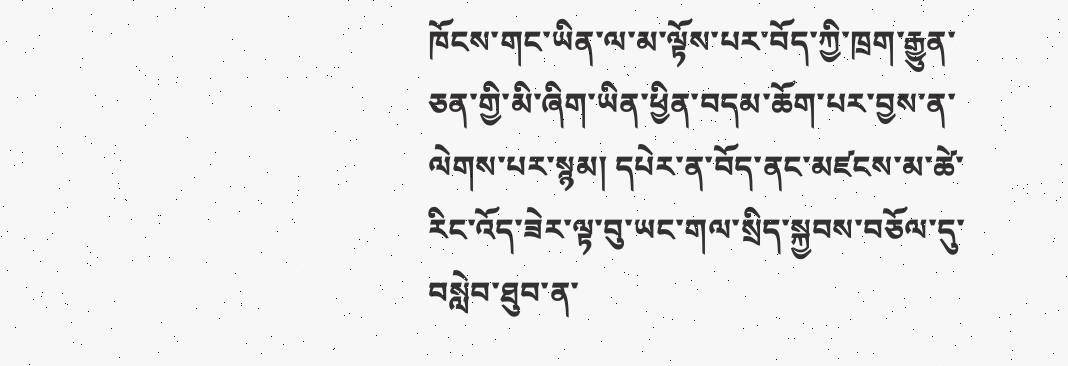ཁོངས་གང་ཡིན་ལ་མ་ལྟོས་པར་བོད་ཀྱི་ཁྲག་རྒྱུན་ཅན་གྱི་མི་ཞིག་ཡིན་ཕྱིན་བདམ་ཆོག་པར་བྱས་ན་ལེགས་པར་སྙམ། དཔེར་ན་བོད་ནང་མཛངས་མ་ཚེ་རིང་འོད་ཟེར་ལྟ་བུ་ཡང་གལ་སྲིད་སྐྱབས་བཅོལ་དུ་བསླེབ་ཐུབ་ན་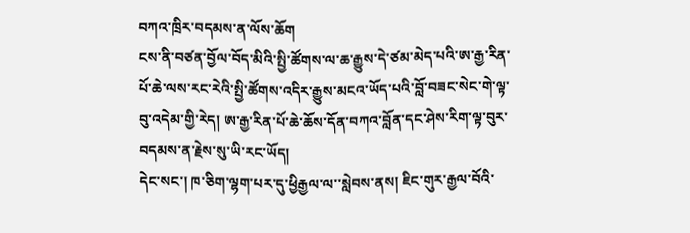བཀའ་ཁྲིར་བདམས་ན་ལོས་ཆོག
ངས་ནི་བཙན་བྱོལ་བོད་མིའི་སྤྱི་ཚོགས་ལ་ཆ་རྒྱུས་དེ་ཙམ་མེད་པའི་ཨ་རྒྱ་རིན་པོ་ཆེ་ལས་རང་རེའི་སྤྱི་ཚོགས་འདིར་རྒྱུས་མངའ་ཡོད་པའི་བློ་བཟང་སེང་གེ་ལྟ་བུ་འདེམ་གྱི་རེད། ཨ་རྒྱ་རིན་པོ་ཆེ་ཆོས་དོན་བཀའ་བློན་དང་ཤེས་རིག་ལྟ་བུར་བདམས་ན་རྗེས་སུ་ཡི་རང་ཡོད།
དེང་སང་། ཁ་ཅིག་ལྷག་པར་དུ་ཕྱིརྒྱལ་ལ་་སླེབས་ནས། ཇིང་གུར་རྒྱལ་བོའི་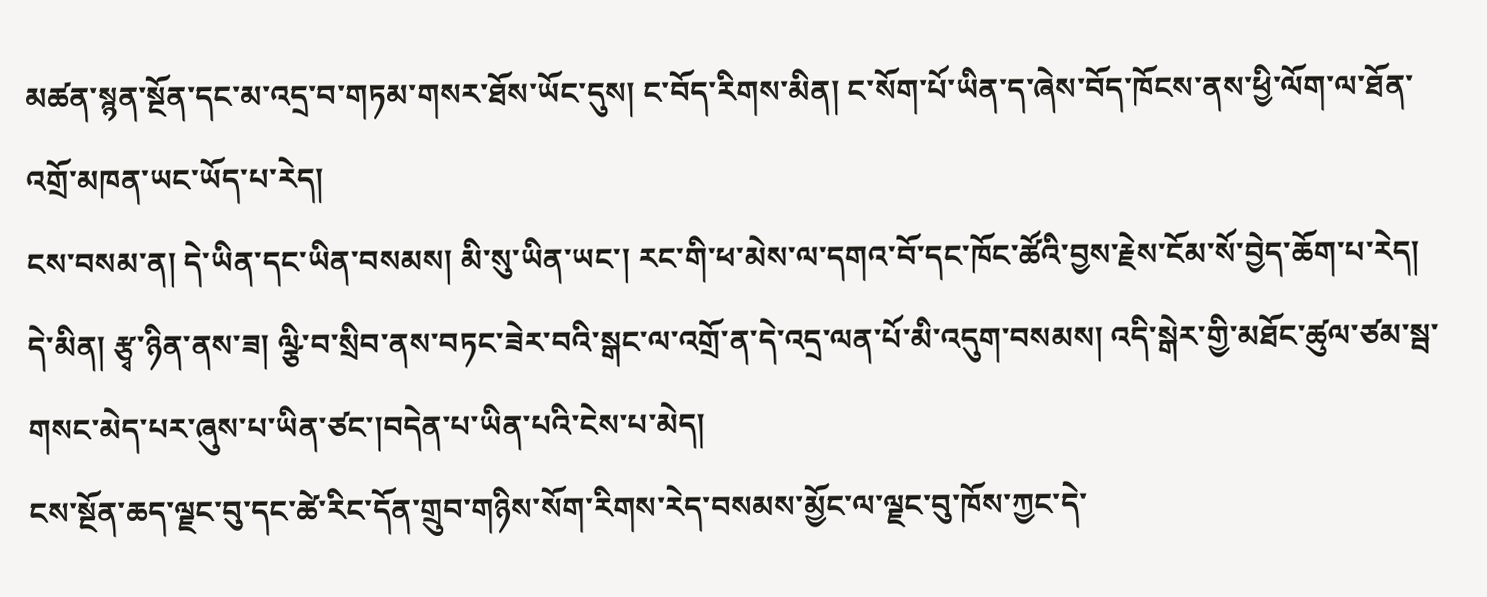མཚན་སྙན་སྔོན་དང་མ་འདྲ་བ་གཏམ་གསར་ཐོས་ཡོང་དུས། ང་བོད་རིགས་མིན། ང་སོག་པོ་ཡིན་ད་ཞེས་བོད་ཁོངས་ནས་ཕྱི་ལོག་ལ་ཐོན་འགྲོ་མཁན་ཡང་ཡོད་པ་རེད།
ངས་བསམ་ན། དེ་ཡིན་དང་ཡིན་བསམས། མི་སུ་ཡིན་ཡང་། རང་གི་ཕ་མེས་ལ་དགའ་བོ་དང་ཁོང་ཚོའི་བྱས་རྗེས་ངོམ་སོ་བྱེད་ཆོག་པ་རེད།
དེ་མིན། རྩྭ་ཉིན་ནས་ཟ། ལྩི་བ་སྲིབ་ནས་བཏང་ཟེར་བའི་སྒང་ལ་འགྲོ་ན་དེ་འདྲ་ལན་པོ་མི་འདུག་བསམས། འདི་སྒེར་གྱི་མཐོང་ཚུལ་ཙམ་སྦ་གསང་མེད་པར་ཞུས་པ་ཡིན་ཙང་།བདེན་པ་ཡིན་པའི་ངེས་པ་མེད།
ངས་སྔོན་ཆད་ལྗང་བུ་དང་ཚེ་རིང་དོན་གྲུབ་གཉིས་སོག་རིགས་རེད་བསམས་མྱོང་ལ་ལྗང་བུ་ཁོས་ཀྱང་དེ་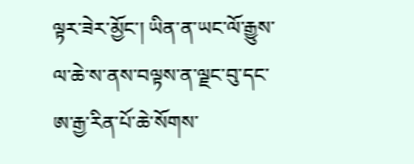ལྟར་ཟེར་མྱོང་། ཡིན་ན་ཡང་ལོ་རྒྱུས་ལ་ཆེ་ས་ནས་བལྟས་ན་ལྗང་བུ་དང་ཨ་རྒྱ་རིན་པོ་ཆེ་སོགས་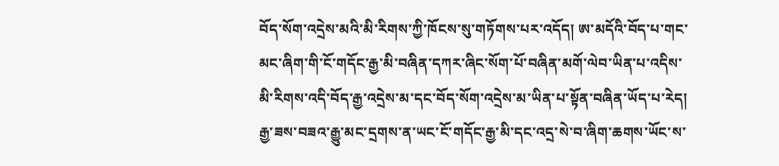བོད་སོག་འདྲེས་མའི་མི་རིགས་ཀྱི་ཁོངས་སུ་གཏོགས་པར་འདོད། ཨ་མདོའི་བོད་པ་གང་མང་ཞིག་གི་ངོ་གདོང་རྒྱ་མི་བཞིན་དཀར་ཞིང་སོག་པོ་བཞིན་མགོ་ལེབ་ཡིན་པ་འདིས་མི་རིགས་འདི་བོད་རྒྱ་འདྲེས་མ་དང་བོད་སོག་འདྲེས་མ་ཡིན་པ་སྟོན་བཞིན་ཡོད་པ་རེད། རྒྱ་ཟས་བཟའ་རྒྱུ་མང་དྲགས་ན་ཡང་ངོ་གདོང་རྒྱ་མི་དང་འདྲ་སེ་བ་ཞིག་ཆགས་ཡོང་ས་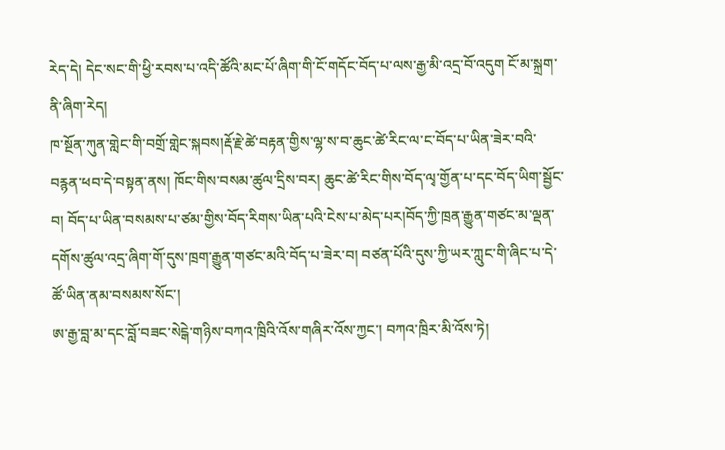རེད་དེ། དེང་སང་གི་ཕྱི་རབས་པ་འདི་ཚོའི་མང་པོ་ཞིག་གི་ངོ་གདོང་བོད་པ་ལས་རྒྱ་མི་འདྲ་བོ་འདུག ངོ་མ་སྐྲག་ནི་ཞིག་རེད།
ཁ་སྔོན་ཀུན་གླེང་གི་བགྲོ་གླེང་སྐབས།རྡོ་རྗེ་ཚེ་བརྟན་གྱིས་ལྷ་ས་བ་ཆུང་ཚེ་རིང་ལ་ང་བོད་པ་ཡིན་ཟེར་བའི་བརྙན་ཕབ་དེ་བསྟན་ནས། ཁོང་གིས་བསམ་ཚུལ་དྲིས་བར། ཆུང་ཚེ་རིང་གིས་བོད་ལྭ་གྱོན་པ་དང་བོད་ཡིག་སྦྱོང་བ། བོད་པ་ཡིན་བསམས་པ་ཙམ་གྱིས་བོད་རིགས་ཡིན་པའི་ངེས་པ་མེད་པར།བོད་ཀྱི་ཁྲན་རྒྱུན་གཙང་མ་ལྡན་དགོས་ཚུལ་འདྲ་ཞིག་གོ་དུས་ཁྲག་རྒྱུན་གཙང་མའི་བོད་པ་ཟེར་བ། བཙན་པོའི་དུས་ཀྱི་ཡར་ཀླུང་གི་ཞིང་པ་དེ་ཚོ་ཡིན་ནམ་བསམས་སོང་།
ཨ་རྒྱ་བླ་མ་དང་བློ་བཟང་སེངྒེ་གཉིས་བཀའ་ཁྲིའི་འོས་གཞིར་འོས་ཀྱང་། བཀའ་ཁྲིར་མི་འོས་ཏེ།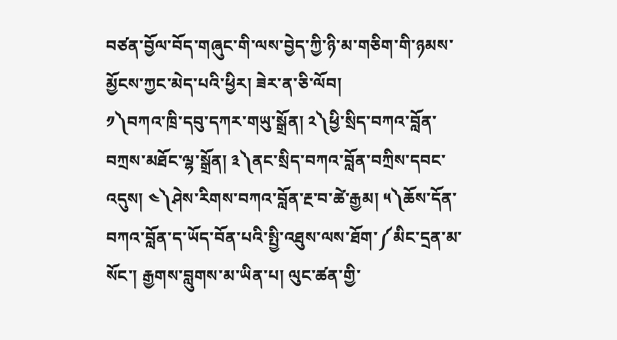བཙན་བྱོལ་བོད་གཞུང་གི་ལས་བྱེད་ཀྱི་ཉི་མ་གཅིག་གི་ཉམས་མྱོངས་ཀྱང་མེད་པའི་ཕྱིར། ཟེར་ན་ཅི་ལོབ།
༡༽བཀའ་ཁྲི་དབུ་དཀར་གཡུ་སྒྲོན། ༢༽ཕྱི་སྲིད་བཀའ་བློན་བཀྲས་མཐོང་ལྷ་སྒྲོན། ༣༽ནང་སྲིད་བཀའ་བློན་བཀྲིས་དབང་འདུས། ༤༽ཤེས་རིགས་བཀའ་བློན་རྔ་བ་ཚེ་རྒྱམ། ༥༽ཆོས་དོན་བཀའ་བློན་ད་ཡོད་བོན་པའི་སྤྱི་འཐུས་ལས་ཐོག་༼མིང་དྲན་མ་སོང་། རྒྱགས་བླུགས་མ་ཡིན་པ། ལུང་ཚན་གྱི་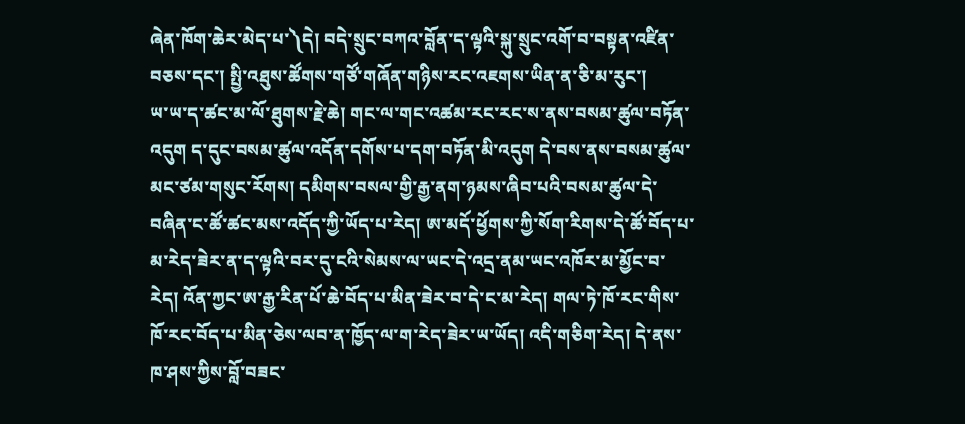ཞེན་ཁོག་ཆེར་མེད་པ་༽དེ། བདེ་སྲུང་བཀའ་བློན་ད་ལྟའི་སྐུ་སྲུང་འགོ་བ་བསྟན་འཛིན་བཅས་དང་། སྤྱི་འཐུས་ཚོགས་གཙོ་གཞོན་གཉིས་རང་འཇགས་ཡིན་ན་ཅི་མ་རུང་།
ཡ་ཡ་ད་ཚང་མ་ལོ་ཐུགས་རྗེ་ཆེ། གང་ལ་གང་འཚམ་རང་རང་ས་ནས་བསམ་ཚུལ་བཏོན་འདུག ད་དུང་བསམ་ཚུལ་འདོན་དགོས་པ་དག་བཏོན་མི་འདུག དེ་བས་ནས་བསམ་ཚུལ་མང་ཙམ་གསུང་རོགས། དམིགས་བསལ་གྱི་རྒྱ་ནག་ཉམས་ཞིབ་པའི་བསམ་ཚུལ་དེ་བཞིན་ང་ཚོ་ཚང་མས་འདོད་ཀྱི་ཡོད་པ་རེད། ཨ་མདོ་ཕྱོགས་ཀྱི་སོག་རིགས་དེ་ཚོ་བོད་པ་མ་རེད་ཟེར་ན་ད་ལྟའི་བར་དུ་ངའི་སེམས་ལ་ཡང་དེ་འདྲ་ནམ་ཡང་འཁོར་མ་མྱོང་བ་རེད། འོན་ཀྱང་ཨ་རྒྱ་རིན་པོ་ཆེ་བོད་པ་མིན་ཟེར་བ་དེ་ང་མ་རེད། གལ་ཏེ་ཁོ་རང་གིས་ཁོ་རང་བོད་པ་མིན་ཅེས་ལབ་ན་ཁྱོད་ལ་ག་རེད་ཟེར་ཡ་ཡོད། འདི་གཅིག་རེད། དེ་ནས་ཁ་ཤས་ཀྱིས་བློ་བཟང་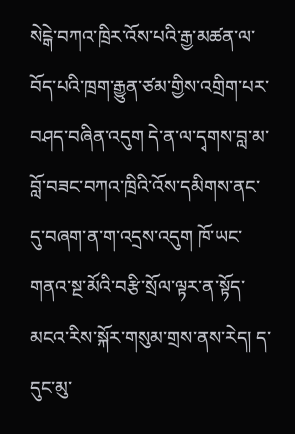སེངྒེ་བཀའ་ཁྲིར་འོས་པའི་རྒྱ་མཚན་ལ་བོད་པའི་ཁྲག་རྒྱུན་ཙམ་གྱིས་འགྲིག་པར་བཤད་བཞིན་འདུག དེ་ན་ལ་དྭགས་བླ་མ་བློ་བཟང་བཀའ་ཁྲིའི་འོས་དམིགས་ནང་དུ་བཞག་ན་ག་འདྲས་འདུག ཁོ་ཡང་གནའ་སྔ་མོའི་བརྩི་སྲོལ་ལྟར་ན་སྟོད་མངའ་རིས་སྐོར་གསུམ་གྲས་ནས་རེད། ད་དུང་མུ་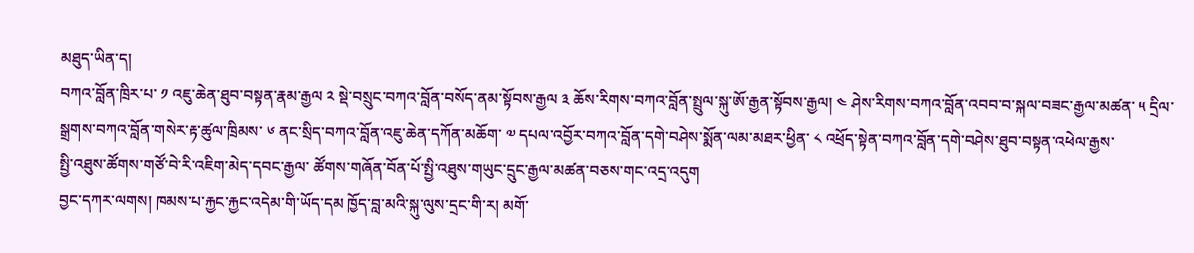མཐུད་ཡིན་ད།
བཀའ་བློན་ཁྲིར་པ་ ༡ འཇུ་ཆེན་ཐུབ་བསྟན་རྣམ་རྒྱལ ༢ སྡེ་བསྲུང་བཀའ་བློན་བསོད་ནམ་སྟོབས་རྒྱལ ༣ ཆོས་རིགས་བཀའ་བློན་སྤྲུལ་སྐུ་ཨོ་རྒྱན་སྟོབས་རྒྱལ། ༤ ཤེས་རིགས་བཀའ་བློན་འབབ་བ་སྐལ་བཟང་རྒྱལ་མཚན་ ༥ དྲིལ་སྒྲགས་བཀའ་བློན་གསེར་རྟ་ཚུལ་ཁྲིམས་ ༦ ནང་སྲིད་བཀའ་བློན་འཇུ་ཆེན་དཀོན་མཆོག་ ༧ དཔལ་འབྱོར་བཀའ་བློན་དགེ་བཤེས་སྨོན་ལམ་མཐར་ཕྱིན་ ༨ འཕྲོད་སྟེན་བཀའ་བློན་དགེ་བཤེས་ཐུབ་བསྟན་འཕེལ་རྒྱས་
སྤྱི་འཐུས་ཚོགས་གཙོ་བེ་རི་འཇིག་མེད་དབང་རྒྱལ་ ཚོགས་གཞོན་བོན་པོ་སྤྱི་འཐུས་གཡུང་དྲུང་རྒྱལ་མཚན་བཅས་གང་འདྲ་འདུག
བྱང་དཀར་ལགས། ཁམས་པ་རྐྱང་རྐྱང་འདེམ་གི་ཡོད་དམ ཁྱོད་བླ་མའི་སྐུ་ལུས་དྲང་གི་ར། མགོ་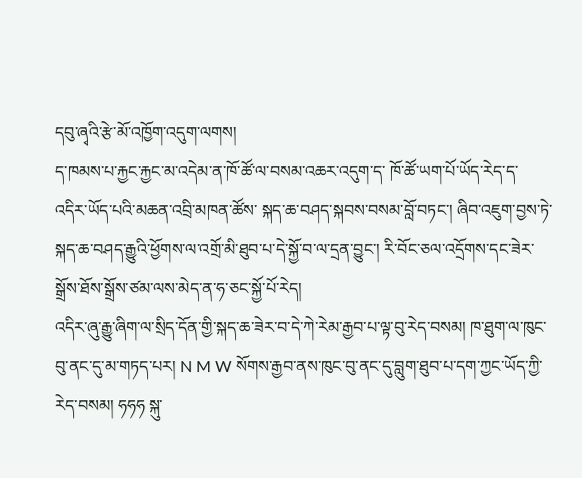དབུ་ཞྭའི་རྩེ་མོ་འཁྱོག་འདུག་ལགས།
ད་ཁམས་པ་རྐྱང་རྐྱང་མ་འདེམ་ན་ཁོ་ཚོ་ལ་བསམ་འཆར་འདུག་ད་ ཁོ་ཚོ་ཡག་པོ་ཡོད་རེད་ད་
འདིར་ཡོད་པའི་མཆན་འབྲི་མཁན་ཚོས་ སྐད་ཆ་བཤད་སྐབས་བསམ་བློ་བཏང་། ཞིབ་འཇུག་བྱས་ཏེ་སྐད་ཆ་བཤད་རྒྱུའི་ཕྱོགས་ལ་འགྲོ་མི་ཐུབ་པ་དེ་སྐྱོ་བ་ལ་དྲན་བྱུང་། རི་བོང་ཅལ་འདྲོགས་དང་ཟེར་སྒྲོས་ཐོས་སྒྲོས་ཙམ་ལས་མེད་ན་ཧ་ཅང་སྐྱོ་པོ་རེད།
འདིར་ཞུ་རྒྱུ་ཞིག་ལ་སྲིད་དོན་གྱི་སྐད་ཆ་ཟེར་བ་དེ་ཀེ་རེམ་རྒྱབ་པ་ལྟ་བུ་རེད་བསམ། ཁ་ཐུག་ལ་ཁུང་བུ་ནང་དུ་མ་གཏད་པར། N M W སོགས་རྒྱབ་ནས་ཁུང་བུ་ནང་དུ་བླུག་ཐུབ་པ་དག་ཀྱང་ཡོད་ཀྱི་རེད་བསམ། ཧཧཧ སྐུ་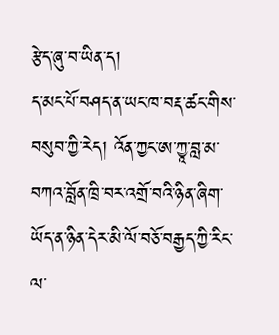རྩེད་ཞུ་བ་ཡིན་ད།
ད་མང་པོ་བཤད་ན་ཡང་ཁ་བརྡ་ཚང་གིས་བསུབ་ཀྱི་རེད། འོན་ཀྱང་ཨ་ཀྱཱ་བླ་མ་བཀའ་བློན་ཁྲི་བར་འགྲོ་བའི་ཉིན་ཞིག་ཡོད་ན་ཉིན་དེར་མི་ལོ་བཅོ་བརྒྱད་ཀྱི་རིང་ལ་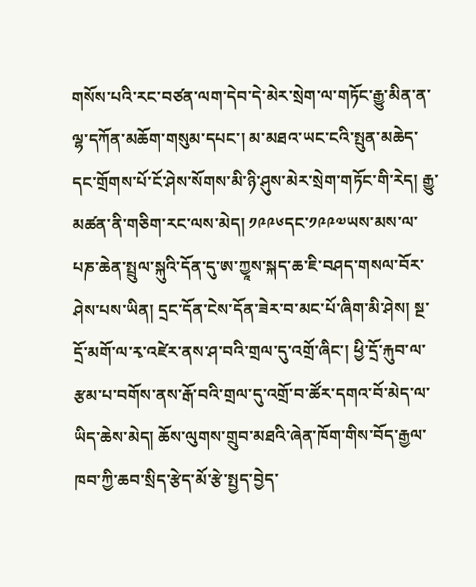གསོས་པའི་རང་བཙན་ལག་དེབ་དེ་མེར་སྲེག་ལ་གཏོང་རྒྱུ་མིན་ན་ལྷ་དཀོན་མཆོག་གསུམ་དཔང་། མ་མཐའ་ཡང་ངའི་སྤུན་མཆེད་དང་གྲོགས་པོ་ངོ་ཤེས་སོགས་མི་ཉི་ཤུས་མེར་སྲེག་གཏོང་གི་རེད། རྒྱུ་མཚན་ནི་གཅིག་རང་ལས་མེད། ༡༩༩༦དང་༡༩༩༧ཡས་མས་ལ་པཎ་ཆེན་སྤྲུལ་སྐུའི་དོན་དུ་ཨ་ཀྱཱས་སྐད་ཆ་ཇི་བཤད་གསལ་བོར་ཤེས་པས་ཡིན། དྲང་དོན་ངེས་དོན་ཟེར་བ་མང་པོ་ཞིག་མི་ཤེས། སྔ་དྲོ་མགོ་ལ་རྭ་འཛེར་ནས་ཤ་བའི་གྲལ་དུ་འགྲོ་ཞིང་། ཕྱི་དྲོ་རྐུབ་ལ་རྩམ་པ་བགོས་ནས་རྒོ་བའི་གྲལ་དུ་འགྲོ་བ་ཚོར་དགའ་བོ་མེད་ལ་ཡིད་ཆེས་མེད། ཆོས་ལུགས་གྲུབ་མཐའི་ཞེན་ཁོག་གིས་བོད་རྒྱལ་ཁབ་ཀྱི་ཆབ་སྲིད་རྩེད་མོ་རྩེ་སྤྱད་བྱེད་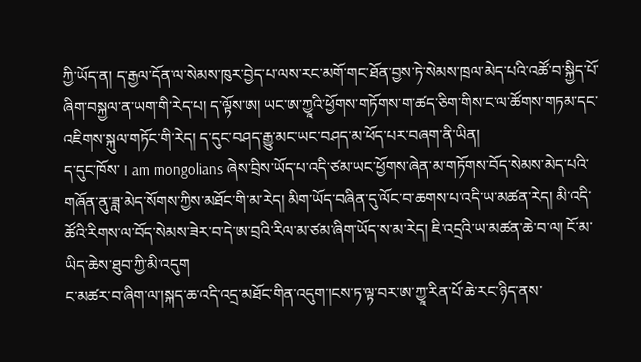ཀྱི་ཡོད་ན། ད་རྒྱལ་དོན་ལ་སེམས་ཁུར་བྱེད་པ་ལས་རང་མགོ་གང་ཐོན་བྱས་ཏེ་སེམས་ཁྲལ་མེད་པའི་འཚོ་བ་སྐྱིད་པོ་ཞིག་བསྐྱལ་ན་ཡག་གི་རེད་པ། ད་ལྟོས་ཨ། ཡང་ཨ་ཀྱཱའི་ཕྱོགས་གཏོགས་ག་ཚད་ཅིག་གིས་ང་ལ་ཚོགས་གཏམ་དང་འཇིགས་སྐུལ་གཏོང་གི་རེད། ད་དུང་བཤད་རྒྱུ་མང་ཡང་བཤད་མ་ཕོད་པར་བཞག་ནི་ཡིན།
ད་དུང་ཁོས་ I am mongolians ཞེས་བྲིས་ཡོད་པ་འདི་ཙམ་ཡང་ཕྱོགས་ཞེན་མ་གཏོགས་བོད་སེམས་མེད་པའི་གཞོན་ནུ་ཟླ་མེད་སོགས་ཀྱིས་མཐོང་གི་མ་རེད། མིག་ཡོད་བཞིན་དུ་ལོང་བ་ཆགས་པ་འདི་ཡ་མཚན་རེད། མི་འདི་ཚོའི་རིགས་ལ་བོད་སེམས་ཟེར་བ་དེ་ཨ་བྲའི་རིལ་མ་ཙམ་ཞིག་ཡོད་ས་མ་རེད། ཇི་འདྲའི་ཡ་མཚན་ཆེ་བ་ལ། ངོ་མ་ཡིད་ཆེས་ཐུབ་ཀྱི་མི་འདུག
ང་མཚར་བ་ཞིག་ལ་།སྐད་ཆ་འདི་འདྲ་མཐོང་གིན་འདུག་།ངས་ཏ་ལྟ་བར་ཨ་ཀྱཱ་རིན་པོ་ཆེ་རང་ཉིད་ནས་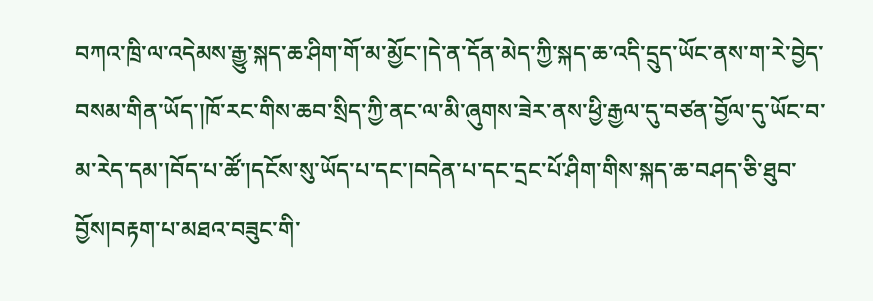བཀའ་ཁྲི་ལ་འདེམས་རྒྱུ་སྐད་ཆ་ཤིག་གོ་མ་མྱོང་།དེ་ན་དོན་མེད་ཀྱི་སྐད་ཆ་འདི་དྲུད་ཡོང་ནས་ག་རེ་བྱེད་བསམ་གིན་ཡོད་།ཁོ་རང་གིས་ཆབ་སྲིད་ཀྱི་ནང་ལ་མི་ཞུགས་ཟེར་ནས་ཕྱི་རྒྱལ་དུ་བཙན་བྱོལ་དུ་ཡོང་བ་མ་རེད་དམ་།བོད་པ་ཚོ་།དངོས་སུ་ཡོད་པ་དང་།བདེན་པ་དང་དྲང་པོ་ཤིག་གིས་སྐད་ཆ་བཤད་ཅི་ཐུབ་བྱོས།བརྟག་པ་མཐའ་བཟུང་གི་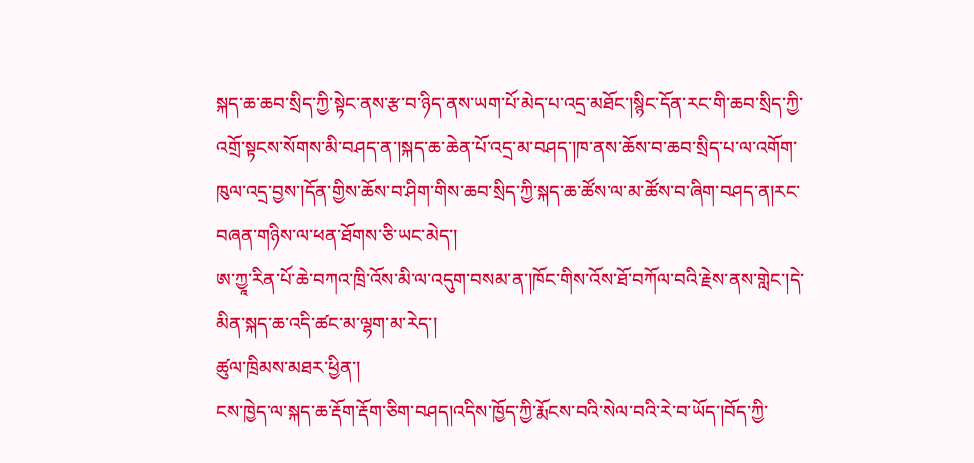སྐད་ཆ་ཆབ་སྲིད་ཀྱི་སྟེང་ནས་རྩ་བ་ཉིད་ནས་ཡག་པོ་མེད་པ་འདྲ་མཐོང་།སྙིང་དོན་རང་གི་ཆབ་སྲིད་ཀྱི་འགྲོ་སྟངས་སོགས་མི་བཤད་ན་།སྐད་ཆ་ཆེན་པོ་འདྲ་མ་བཤད་།ཁ་ནས་ཆོས་བ་ཆབ་སྲིད་པ་ལ་འགོག་ཁུལ་འདྲ་བྱས་།དོན་གྱིས་ཆོས་བ་ཤིག་གིས་ཆབ་སྲིད་ཀྱི་སྐད་ཆ་ཚོས་ལ་མ་ཚོས་བ་ཞིག་བཤད་ན།རང་བཞན་གཉིས་ལ་ཕན་ཐོགས་ཅི་ཡང་མེད་།
ཨ་ཀྱཱ་རིན་པོ་ཆེ་བཀའ་ཁྲི་འོས་མི་ལ་འདུག་བསམ་ན་།ཁོང་གིས་འོས་ཐོ་བཀོལ་བའི་རྗེས་ནས་གླེང་།དེ་མིན་སྐད་ཆ་འདི་ཚང་མ་ལྷག་མ་རེད་།
ཚུལ་ཁྲིམས་མཐར་ཕྱིན་།
ངས་ཁྱེད་ལ་སྐད་ཆ་རྡོག་རྡོག་ཅིག་བཤད།འདིས་ཁྱོད་ཀྱི་རྨོངས་བའི་སེལ་བའི་རེ་བ་ཡོད་།བོད་ཀྱི་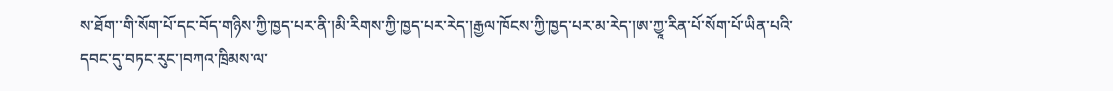ས་ཐོག་་གི་སོག་པོ་དང་བོད་གཉིས་ཀྱི་ཁྱད་པར་ནི་།མི་རིགས་ཀྱི་ཁྱད་པར་རེད་།རྒྱལ་ཁོངས་ཀྱི་ཁྱད་པར་མ་རེད་།ཨ་ཀྱཱ་རིན་པོ་སོག་པོ་ཡིན་པའི་དབང་དུ་བཏང་རུང་།བཀའ་ཁྲིམས་ལ་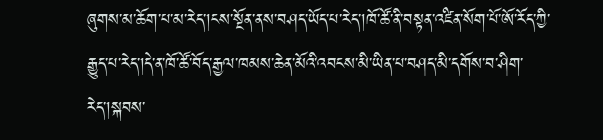ཞུགས་མ་ཆོག་པ་མ་རེད་།ངས་སྔོན་ནས་བཤད་ཡོད་པ་རེད་།ཁོ་ཚོ་ནི་བསྟན་འཛིན་སོག་པོ་ཨོ་རོད་ཀྱི་རྒྱུད་པ་རེད་།དེ་ན་ཁོ་ཚོ་བོད་རྒྱལ་ཁམས་ཆེན་མོའི་འབངས་མི་ཡིན་པ་བཤད་མི་དགོས་བ་ཤིག་རེད་།སྐབས་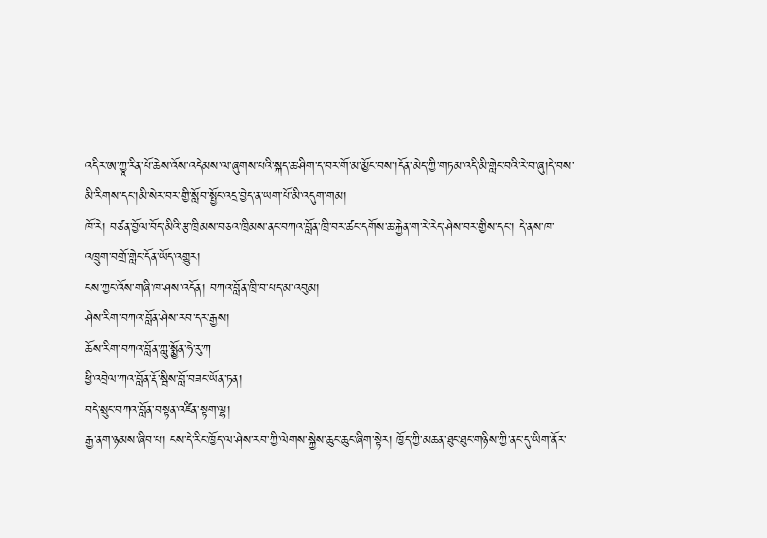འདིར་ཨ་ཀྱཱ་རིན་པོ་ཆེས་འོས་འདེམས་ལ་ཞུགས་པའི་སྐད་ཆ་ཤིག་ད་བར་གོ་མ་མྱོང་བས་།དོན་མེད་ཀྱི་གཏམ་འདི་མི་གླེང་བའི་རེ་བ་ཞུ།དེ་བས་མི་རིགས་དང་།མི་སེར་བར་གྱི་སློབ་སྤྱོང་འདྲ་བྱེད་ན་ཡག་པོ་མི་འདུག་གམ།
ཁོ་རེ། བཙན་བྱོལ་བོད་མིའི་རྩ་ཁྲིམས་བཅའ་ཁྲིམས་ནང་བཀའ་བློན་ཁྲི་བར་ཚང་དགོས་ཆ་རྐྱེན་ག་རེ་རེད་ཤེས་བར་གྱིས་དང་། དེ་ནས་ཁ་འཁྲུག་བགྲོ་གླེང་དོན་ཡོད་འགྱུར།
ངས་ཀྱང་འོས་གཞི་ཁ་ཤས་འདོན། བཀའ་བློན་ཁྲི་བ་པད་མ་འབུམ།
ཤེས་རིག་བཀའ་བློན་ཤེས་རབ་དར་རྒྱས།
ཆོས་རིག་བཀའ་བློན་ཀླུ་སྨྱོན་ཧེ་རུ་ཀ
ཕྱི་འབྲེལ་ཀའ་བློན་རྡོ་སྦིས་བློ་བཟང་ཡོན་ཏན།
བདེ་སྲུང་བཀའ་བློན་བསྟན་འཛིན་སྟག་ལྷ།
རྒྱ་ནག་ཉམས་ཞིབ་པ། ངས་དེ་རིང་ཁྱོད་ལ་ཤེས་རབ་ཀྱི་ལེགས་སྐྱེས་ཆུང་ཆུང་ཞིག་སྟེར། ཁྱོད་ཀྱི་མཆན་ཐུང་ཐུང་གཉིས་ཀྱི་ནང་དུ་ཡིག་ནོར་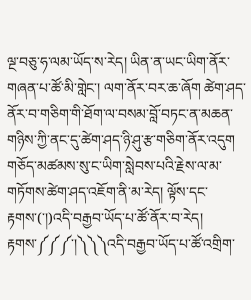ལྔ་བཅུ་ཧ་ལམ་ཡོད་ས་རེད། ཡིན་ན་ཡང་ཡིག་ནོར་གཞན་པ་ཚོ་མི་གླེང་། ལག་ནོར་བར་ཆ་ཞོག ཚེག་ཤད་ནོར་བ་གཅིག་གི་ཐོག་ལ་བསམ་བློ་བཏང་ན་མཆན་གཉིས་ཀྱི་ནང་དུ་ཚེག་ཤད་ཉི་ཤུ་རྩ་གཅིག་ནོར་འདུག གཅོད་མཚམས་སུ་ང་ཡིག་སླེབས་པའི་རྗེས་ལ་མ་གཏོགས་ཚེག་ཤད་འཇོག་ནི་མ་རེད། ལྟོས་དང་རྟགས་(་།)འདི་བརྒྱབ་ཡོད་པ་ཚོ་ནོར་བ་རེད། རྟགས་༼༼༼་།༽༽༽འདི་བརྒྱབ་ཡོད་པ་ཚོ་འགྲིག་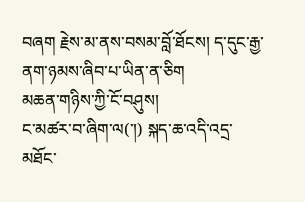བཞག རྗེས་མ་ནས་བསམ་བློ་ཐོངས། ད་དུང་རྒྱ་ནག་ཉམས་ཞིབ་པ་ཡིན་ན་ཅིག
མཆན་གཉིས་ཀྱི་ངོ་བཤུས།
ང་མཚར་བ་ཞིག་ལ(་།) སྐད་ཆ་འདི་འདྲ་མཐོང་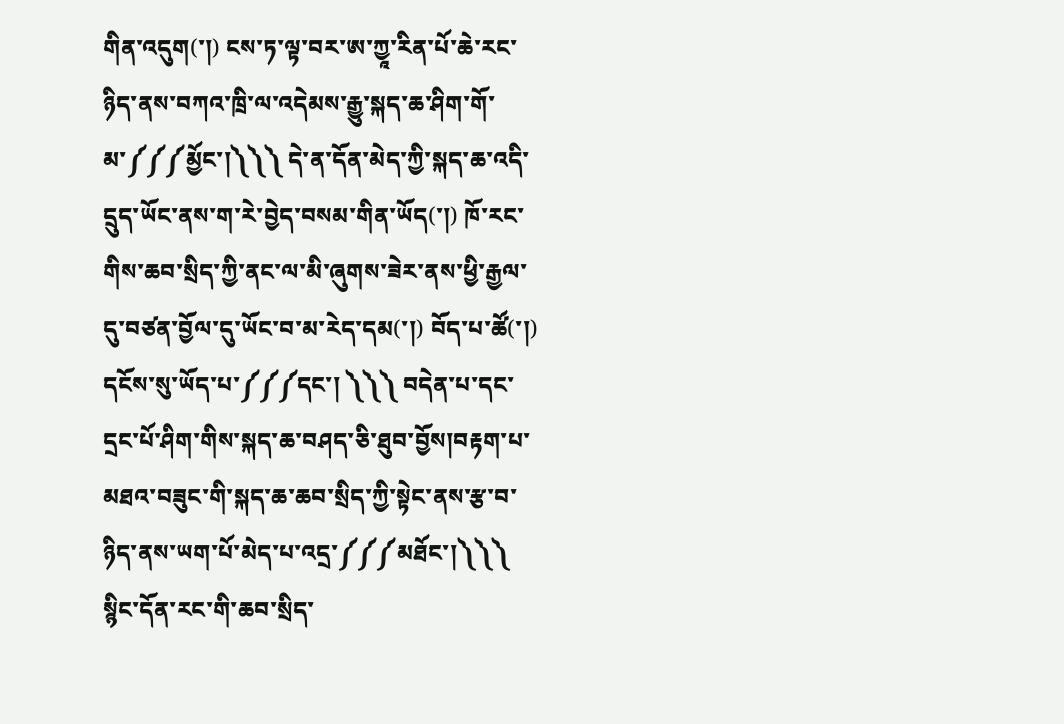གིན་འདུག(་།) ངས་ཏ་ལྟ་བར་ཨ་ཀྱཱ་རིན་པོ་ཆེ་རང་ཉིད་ནས་བཀའ་ཁྲི་ལ་འདེམས་རྒྱུ་སྐད་ཆ་ཤིག་གོ་མ་༼༼༼མྱོང་།༽༽༽ དེ་ན་དོན་མེད་ཀྱི་སྐད་ཆ་འདི་དྲུད་ཡོང་ནས་ག་རེ་བྱེད་བསམ་གིན་ཡོད(་།) ཁོ་རང་གིས་ཆབ་སྲིད་ཀྱི་ནང་ལ་མི་ཞུགས་ཟེར་ནས་ཕྱི་རྒྱལ་དུ་བཙན་བྱོལ་དུ་ཡོང་བ་མ་རེད་དམ(་།) བོད་པ་ཚོ(་།) དངོས་སུ་ཡོད་པ་༼༼༼དང་། ༽༽༽ བདེན་པ་དང་དྲང་པོ་ཤིག་གིས་སྐད་ཆ་བཤད་ཅི་ཐུབ་བྱོས།བརྟག་པ་མཐའ་བཟུང་གི་སྐད་ཆ་ཆབ་སྲིད་ཀྱི་སྟེང་ནས་རྩ་བ་ཉིད་ནས་ཡག་པོ་མེད་པ་འདྲ་༼༼༼མཐོང་།༽༽༽ སྙིང་དོན་རང་གི་ཆབ་སྲིད་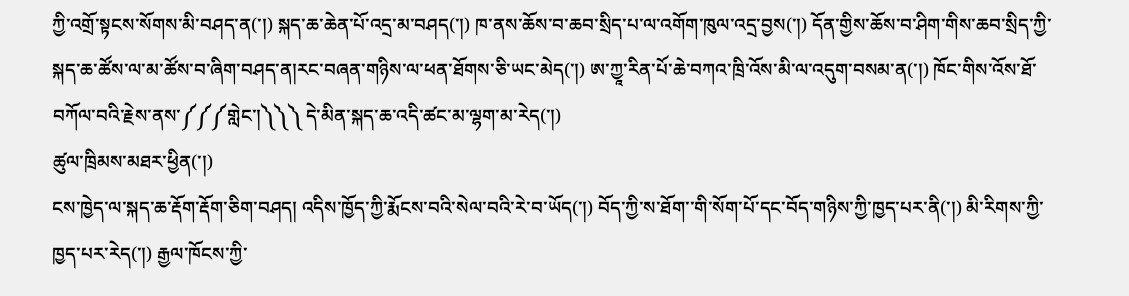ཀྱི་འགྲོ་སྟངས་སོགས་མི་བཤད་ན(་།) སྐད་ཆ་ཆེན་པོ་འདྲ་མ་བཤད(་།) ཁ་ནས་ཆོས་བ་ཆབ་སྲིད་པ་ལ་འགོག་ཁུལ་འདྲ་བྱས(་།) དོན་གྱིས་ཆོས་བ་ཤིག་གིས་ཆབ་སྲིད་ཀྱི་སྐད་ཆ་ཚོས་ལ་མ་ཚོས་བ་ཞིག་བཤད་ན།རང་བཞན་གཉིས་ལ་ཕན་ཐོགས་ཅི་ཡང་མེད(་།) ཨ་ཀྱཱ་རིན་པོ་ཆེ་བཀའ་ཁྲི་འོས་མི་ལ་འདུག་བསམ་ན(་།) ཁོང་གིས་འོས་ཐོ་བཀོལ་བའི་རྗེས་ནས་༼༼༼གླེང་།༽༽༽ དེ་མིན་སྐད་ཆ་འདི་ཚང་མ་ལྷག་མ་རེད(་།)
ཚུལ་ཁྲིམས་མཐར་ཕྱིན(་།)
ངས་ཁྱེད་ལ་སྐད་ཆ་རྡོག་རྡོག་ཅིག་བཤད། འདིས་ཁྱོད་ཀྱི་རྨོངས་བའི་སེལ་བའི་རེ་བ་ཡོད(་།) བོད་ཀྱི་ས་ཐོག་་གི་སོག་པོ་དང་བོད་གཉིས་ཀྱི་ཁྱད་པར་ནི(་།) མི་རིགས་ཀྱི་ཁྱད་པར་རེད(་།) རྒྱལ་ཁོངས་ཀྱི་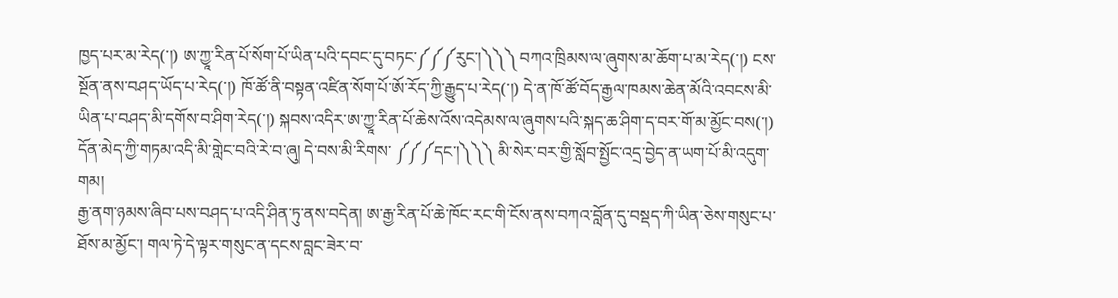ཁྱད་པར་མ་རེད(་།) ཨ་ཀྱཱ་རིན་པོ་སོག་པོ་ཡིན་པའི་དབང་དུ་བཏང་༼༼༼རུང་།༽༽༽ བཀའ་ཁྲིམས་ལ་ཞུགས་མ་ཆོག་པ་མ་རེད(་།) ངས་སྔོན་ནས་བཤད་ཡོད་པ་རེད(་།) ཁོ་ཚོ་ནི་བསྟན་འཛིན་སོག་པོ་ཨོ་རོད་ཀྱི་རྒྱུད་པ་རེད(་།) དེ་ན་ཁོ་ཚོ་བོད་རྒྱལ་ཁམས་ཆེན་མོའི་འབངས་མི་ཡིན་པ་བཤད་མི་དགོས་བ་ཤིག་རེད(་།) སྐབས་འདིར་ཨ་ཀྱཱ་རིན་པོ་ཆེས་འོས་འདེམས་ལ་ཞུགས་པའི་སྐད་ཆ་ཤིག་ད་བར་གོ་མ་མྱོང་བས(་།) དོན་མེད་ཀྱི་གཏམ་འདི་མི་གླེང་བའི་རེ་བ་ཞུ། དེ་བས་མི་རིགས་ ༼༼༼དང་།༽༽༽ མི་སེར་བར་གྱི་སློབ་སྤྱོང་འདྲ་བྱེད་ན་ཡག་པོ་མི་འདུག་གམ།
རྒྱ་ནག་ཉམས་ཞིབ་པས་བཤད་པ་འདི་ཤིན་ཏུ་ནས་བདེན། ཨ་རྒྱ་རིན་པོ་ཆེ་ཁོང་རང་གི་ངོས་ནས་བཀའ་བློན་དུ་བསྡད་ཀི་ཡིན་ཅེས་གསུང་པ་ཐོས་མ་མྱོང་། གལ་ཏེ་དེ་ལྟར་གསུང་ན་དངས་བླང་ཟེར་བ་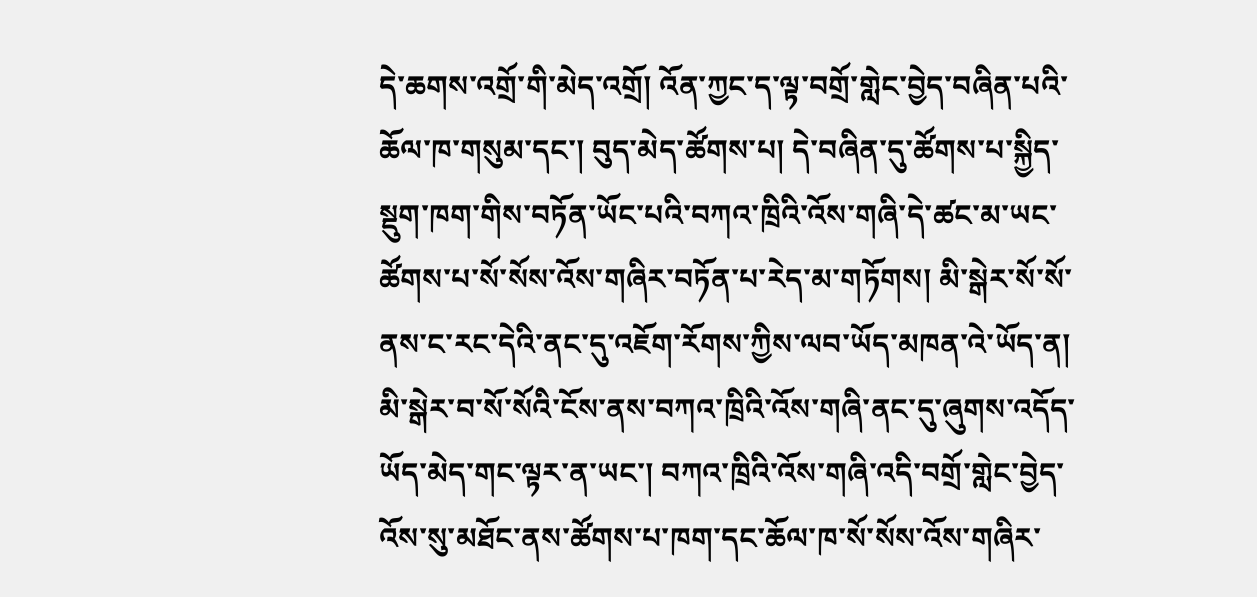དེ་ཆགས་འགྲོ་གི་མེད་འགྲོ། འོན་ཀྱང་ད་ལྟ་བགྲོ་གླེང་བྱེད་བཞིན་པའི་ཆོལ་ཁ་གསུམ་དང་། བུད་མེད་ཚོགས་པ། དེ་བཞིན་དུ་ཚོགས་པ་སྐྱིད་སྡུག་ཁག་གིས་བཏོན་ཡོང་པའི་བཀའ་ཁྲིའི་འོས་གཞི་དེ་ཚང་མ་ཡང་ཚོགས་པ་སོ་སོས་འོས་གཞིར་བཏོན་པ་རེད་མ་གཏོགས། མི་སྒེར་སོ་སོ་ནས་ང་རང་དེའི་ནང་དུ་འཇོག་རོགས་ཀྱིས་ལབ་ཡོད་མཁན་འེ་ཡོད་ན། མི་སྒེར་བ་སོ་སོའི་ངོས་ནས་བཀའ་ཁྲིའི་འོས་གཞི་ནང་དུ་ཞུགས་འདོད་ཡོད་མེད་གང་ལྟར་ན་ཡང་། བཀའ་ཁྲིའི་འོས་གཞི་འདི་བགྲོ་གླེང་བྱེད་འོས་སུ་མཐོང་ནས་ཚོགས་པ་ཁག་དང་ཆོལ་ཁ་སོ་སོས་འོས་གཞིར་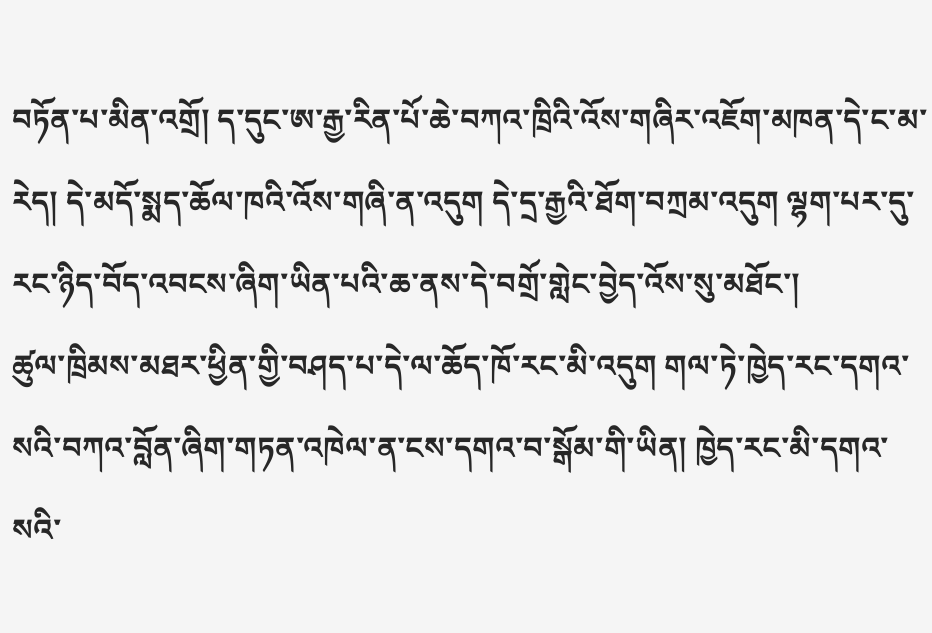བཏོན་པ་མིན་འགྲོ། ད་དུང་ཨ་རྒྱ་རིན་པོ་ཆེ་བཀའ་ཁྲིའི་འོས་གཞིར་འཇོག་མཁན་དེ་ང་མ་རེད། དེ་མདོ་སྨད་ཆོལ་ཁའི་འོས་གཞི་ན་འདུག དེ་དྲ་རྒྱའི་ཐོག་བཀྲམ་འདུག ལྷག་པར་དུ་རང་ཉིད་བོད་འབངས་ཞིག་ཡིན་པའི་ཆ་ནས་དེ་བགྲོ་གླེང་བྱེད་འོས་སུ་མཐོང་།
ཚུལ་ཁྲིམས་མཐར་ཕྱིན་གྱི་བཤད་པ་དེ་ལ་ཆོད་ཁོ་རང་མི་འདུག གལ་ཏེ་ཁྱེད་རང་དགའ་སའི་བཀའ་བློན་ཞིག་གཏན་འཁེལ་ན་ངས་དགའ་བ་སྒོམ་གི་ཡིན། ཁྱེད་རང་མི་དགའ་སའི་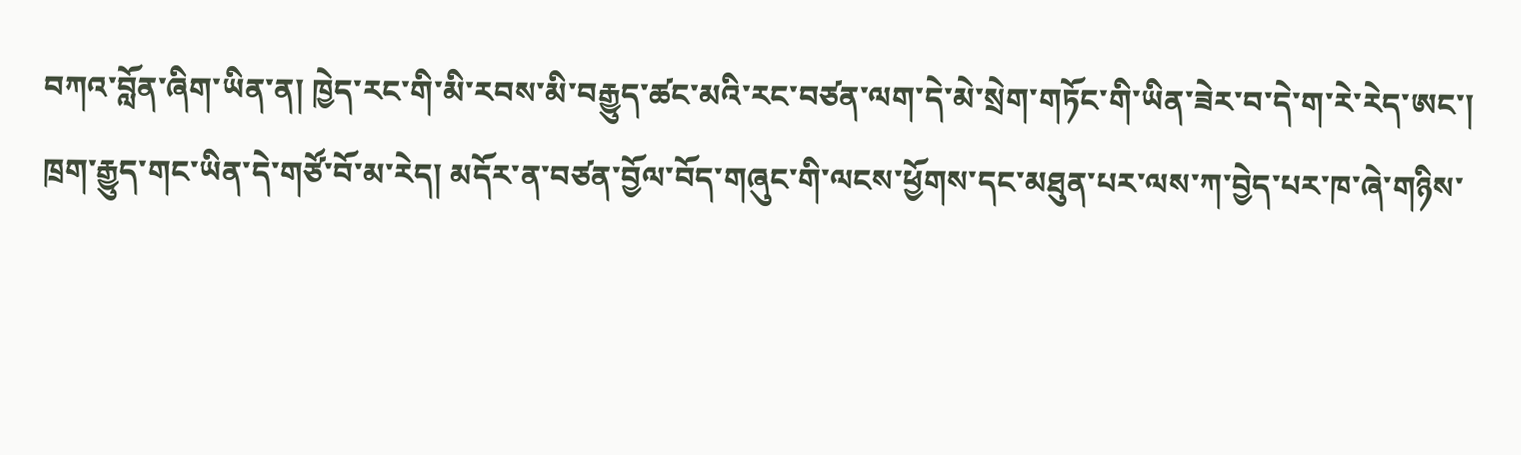བཀའ་བློན་ཞིག་ཡིན་ན། ཁྱེད་རང་གི་མི་རབས་མི་བརྒྱུད་ཚང་མའི་རང་བཙན་ལག་དེ་མེ་སྲེག་གཏོང་གི་ཡིན་ཟེར་བ་དེ་ག་རེ་རེད་ཨང་།
ཁྲག་རྒྱུད་གང་ཡིན་དེ་གཙོ་བོ་མ་རེད། མདོར་ན་བཙན་བྱོལ་བོད་གཞུང་གི་ལངས་ཕྱོགས་དང་མཐུན་པར་ལས་ཀ་བྱེད་པར་ཁ་ཞེ་གཉིས་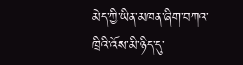མེད་ཀྱི་ཡིན་མཁན་ཞིག་བཀའ་ཁྲིའི་འོས་མི་ཉིད་དུ་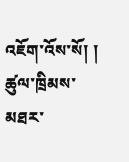འཇོག་འོས་སོ། །
ཚུལ་ཁྲིམས་མཐར་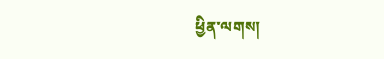ཕྱིན་ལགས།